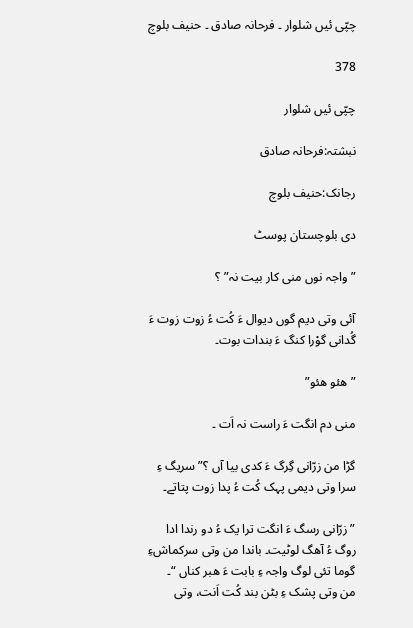چپّی ئیں شلوار ۔ فرحانہ صادق ۔ حنیف بلوچ

378

چپّی ئیں شلوار

نبشتہ:فرحانہ صادق

رجانک:حنیف بلوچ

دی بلوچستان پوسٹ

”واجہ نوں منی کار بیت نہ” ؟

آئی وتی دیم گوں دیوال ءَ کُت ءُ زوت زوت ءَ گُدانی گوْرا کنگ ءَ بندات بوت۔

”ھئو ھئو”

منی دم انگت ءَ راست نہ اَت ۔

گڑا من زرّانی گِرگ ءَ کدی بیا آں ؟” سریگ ءِ سرا وتی دیمی پہک کُت ءُ پدا زوت پتاتے۔

”زرّانی رسگ ءَ انگت ترا یک ءُ دو رندا ادا روگ ءُ آھگ لوٹیت۔ باندا من وتی سرکماشءِ گوما تئی لوگ واجہ ءِ بابت ءَ ھبر کناں “۔
من وتی پشک ءِ بٹن بند کُت اَنت، وتی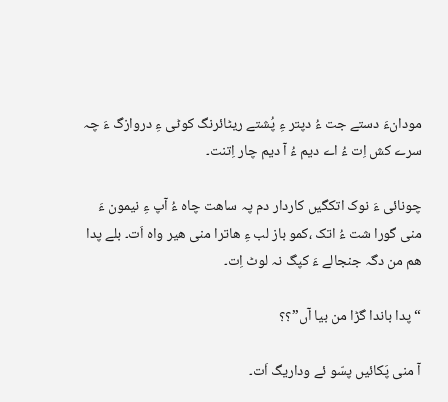مودانءَ دستے جت ءُ دپتر ءِ پُشتے ریٹائرنگ کوٹی ءِ دروازگ ءَ چہ سرے کش اِت ءُ اے دیم ءُ آ دیم چار اِتنت۔

چونائی ءَ نوک اتکگیں کاردار دم پہ ساھت چاہ ءُ آپ ءِ نیمون ءَ منی گورا شت ءُ اتک ،کمو باز لب ءِ ھاترا منی ھیر واہ اَت۔ بلے پدا ھم من دگہ جنجالے ءَ کپگ نہ لوٹ اِت۔

“پدا باندا گڑا من بیا آں”؟؟

آ منی پَکائیں پسّو ئے وداریگ اَت۔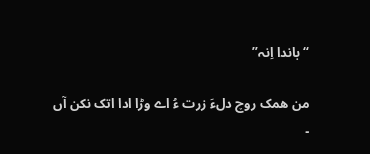“باندا اِنہ”

من ھمک روچ دلءَ زرت ءُ اے وڑا ادا اتک نکن آں ۔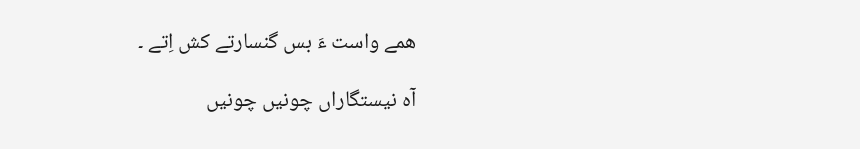ھمے واست ءَ بس گنسارتے کش اِتے ۔

آہ نیستگاراں چونیں چونیں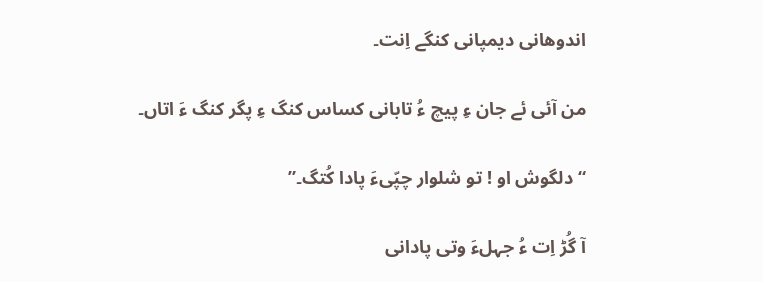اندوھانی دیمپانی کنگے اِنت۔

من آئی ئے جان ءِ پیچ ءُ تابانی کساس کنگ ءِ پگر کنگ ءَ اتاں۔

“دلگوش او ! تو شلوار چپّیءَ پادا کُتگ۔”

آ گُڑ اِت ءُ جہلءَ وتی پادانی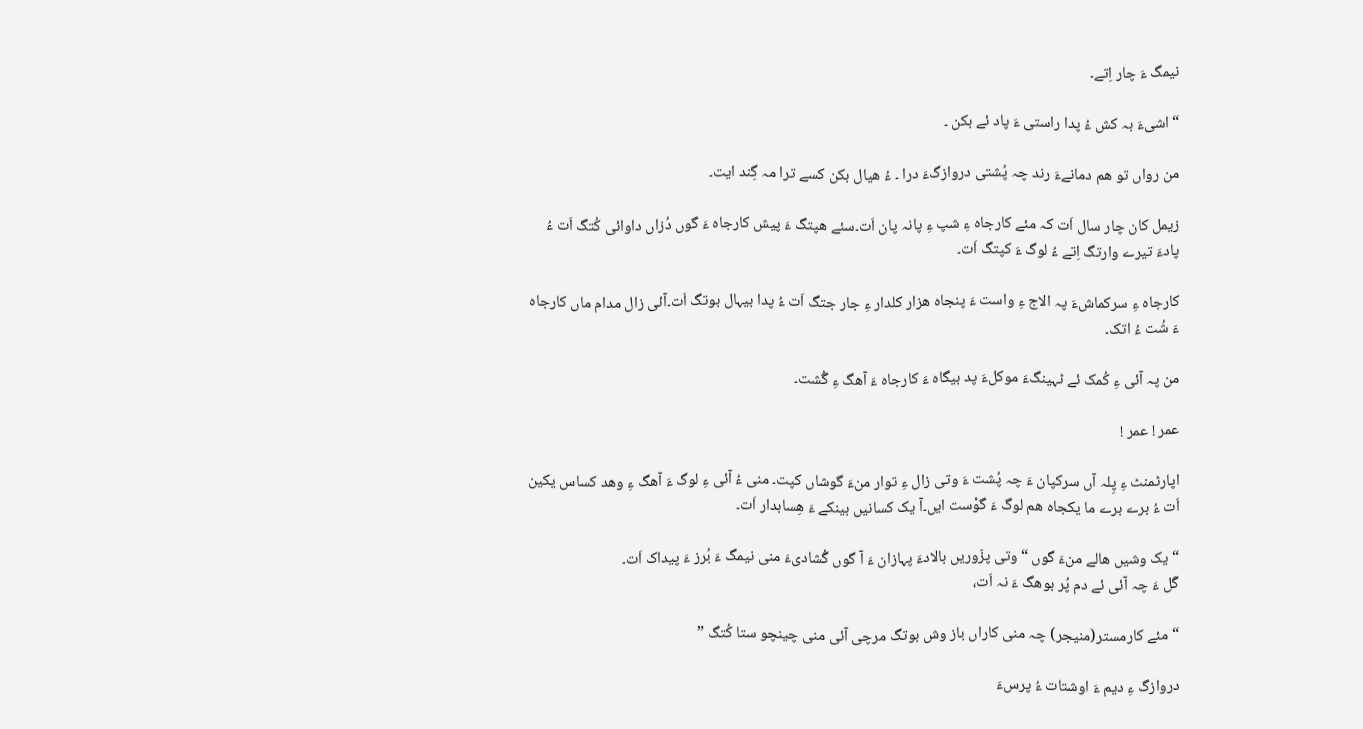نیمگ ءَ چار اِتے۔

“اشیءَ بہ کش ءُ پدا راستی ءَ پاد ئے بکن ۔

من رواں تو ھم دمانےءَ رند چہ پُشتی دروازگءَ درا ۔ ءُ ھیال بکن کسے ترا مہ گِند ایت۔

زیمل کان چار سال اَت کہ مئے کارجاہ ءِ شپ ءِ پانہ پان اَت۔سئے ھپتگ ءَ پیش کارجاہ ءَ گوں دُزاں داوائی کُتگ اَت ءُ پادءَ تیرے وارتگ اِتے ءُ لوگ ءَ کپتگ اَت۔

کارجاہ ءِ سرکماشءَ پہ الاج ءِ واست ءَ پنجاہ ھزار کلدار ءِ جار جتگ اَت ءُ پدا بیہال بوتگ اَت۔آئی زال مدام ماں کارجاہ ءَ شُت ءُ اتک۔

من پہ آئی ءِ کُمک ئے ٹہینگءَ موکلءَ پد بیگاہ ءَ کارجاہ ءَ آھگ ءِ گُشت۔

عمر ! عمر !

اپارٹمنٹ ءِ پِلہ آں سرکپان ءَ چہ پُشت ءَ وتی زال ءِ توار منءَ گوشاں کپت۔ منی ءُ آئی ءِ لوگ ءَ آھگ ءِ وھد کساس یکین اَت ءُ برے برے ما یکجاہ ھم لوگ ءَ گوْست ایں۔آ یک کسانیں بینکے ءَ ھِسابدار اَت۔

“یک وشیں ھالے منءَ گوں “وتی پزّوریں بالادءَ پہازان ءَ آ گوں گُشادیءَ منی نیمگ ءَ بُرز ءَ پیداک اَت۔
گَل ءَ چہ آئی ئے دم پُر بوھگ ءَ نہ اَت،

“مئے کارمستر(منیجر) چہ منی کاراں باز وش بوتگ مرچی آئی منی چینچو ستا کُتگ ”

دروازگ ءِ دیم ءَ اوشتات ءُ پرسءَ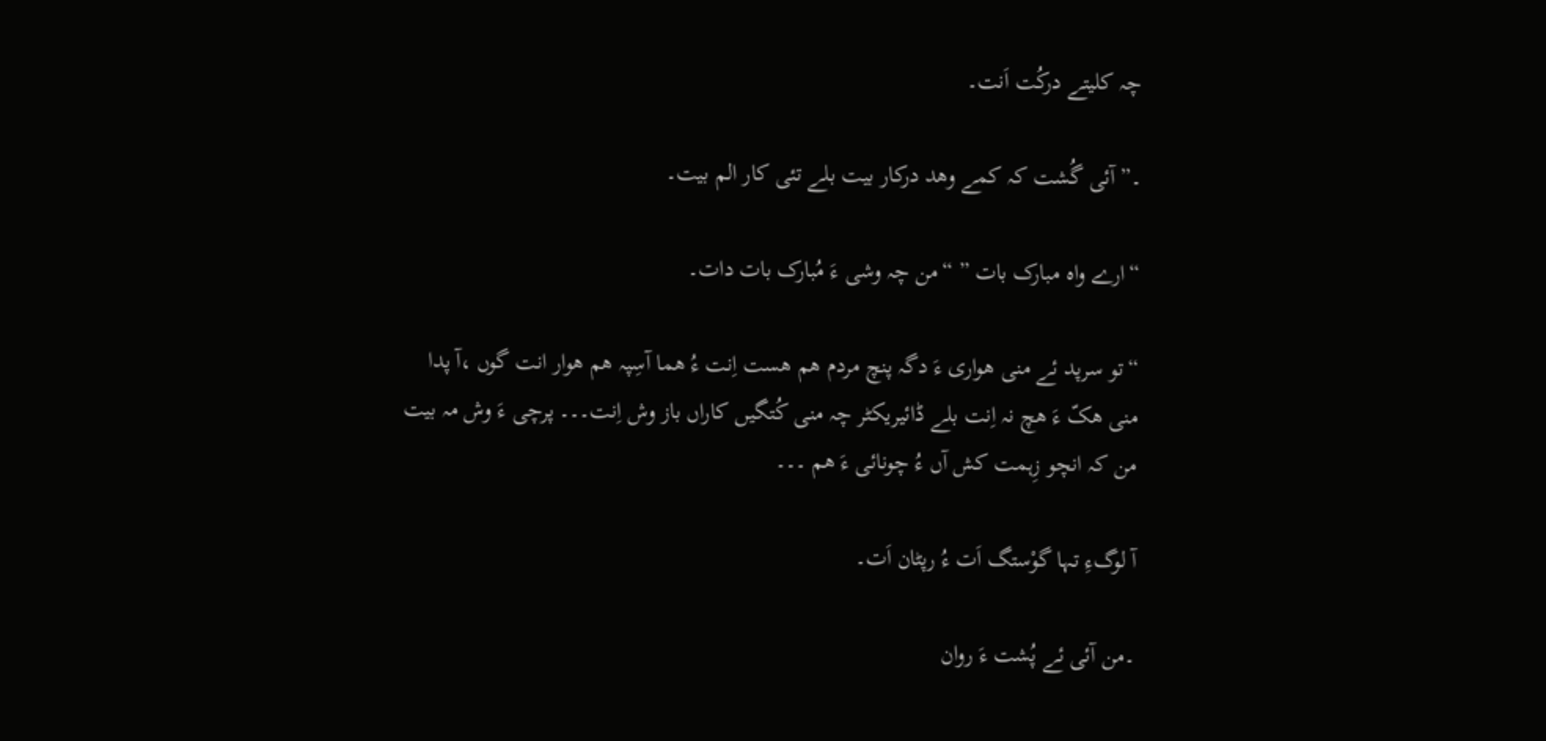چہ کلیتے درکُت اَنت۔

۔”آئی گُشت کہ کمے وھد درکار بیت بلے تئی کار الم بیت۔

“ارے واہ مبارک بات ” “من چہ وشی ءَ مُبارک بات دات۔

“تو سرپد ئے منی ھواری ءَ دگہ پنچ مردم ھم ھست اِنت ءُ ھما آسِپہ ھم ھوار انت گوں ،آ پدا منی ھکّ ءَ ھچ نہ اِنت بلے ڈائیریکٹر چہ منی کُتگیں کاراں باز وش اِنت۔۔۔ پرچی ءَ وش مہ بیت من کہ انچو زِہمت کش آں ءُ چونائی ءَ ھم ۔۔۔

آ لوگءِ تہا گوْستگ اَت ءُ رپٹان اَت۔

۔من آئی ئے پُشت ءَ روان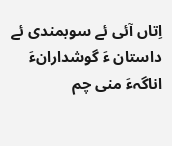اِتاں آئی ئے سوبمندی ئے داستان ءَ گوشدارانءَ اناگہءَ منی چم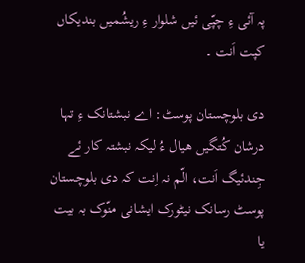پہ آئی ءِ چپّی ئیں شلوار ءِ ریشُمیں بندیکاں کپت اَنت ۔

دی بلوچستان پوسٹ: اے نبشتانک ءِ تہا درشان کُتگیں ھیال ءُ لیکہ نبشتہ کار ئے جِندئیگ اَنت، الّم نہ اِنت کہ دی بلوچستان پوسٹ رسانک نیٹورک ایشانی منّوک بہ بیت یا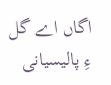اگاں اے گل ءِ پالیسیانی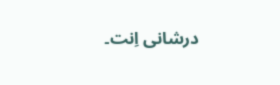درشانی اِنت۔